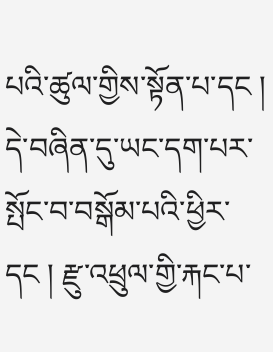པའི་ཚུལ་གྱིས་སྟོན་པ་དང ། དེ་བཞིན་དུ་ཡང་དག་པར་སྤོང་བ་བསྒོམ་པའི་ཕྱིར་དང ། རྫུ་འཕྲུལ་གྱི་རྐང་པ་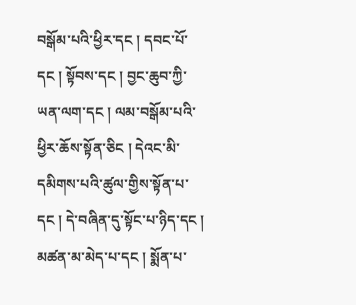བསྒོམ་པའི་ཕྱིར་དང ། དབང་པོ་དང ། སྟོབས་དང ། བྱང་ཆུབ་ཀྱི་ཡན་ལག་དང ། ལམ་བསྒོམ་པའི་ཕྱིར་ཆོས་སྟོན་ཅིང ། དེའང་མི་དམིགས་པའི་ཚུལ་གྱིས་སྟོན་པ་དང ། དེ་བཞིན་དུ་སྟོང་པ་ཉིད་དང ། མཚན་མ་མེད་པ་དང ། སྨོན་པ་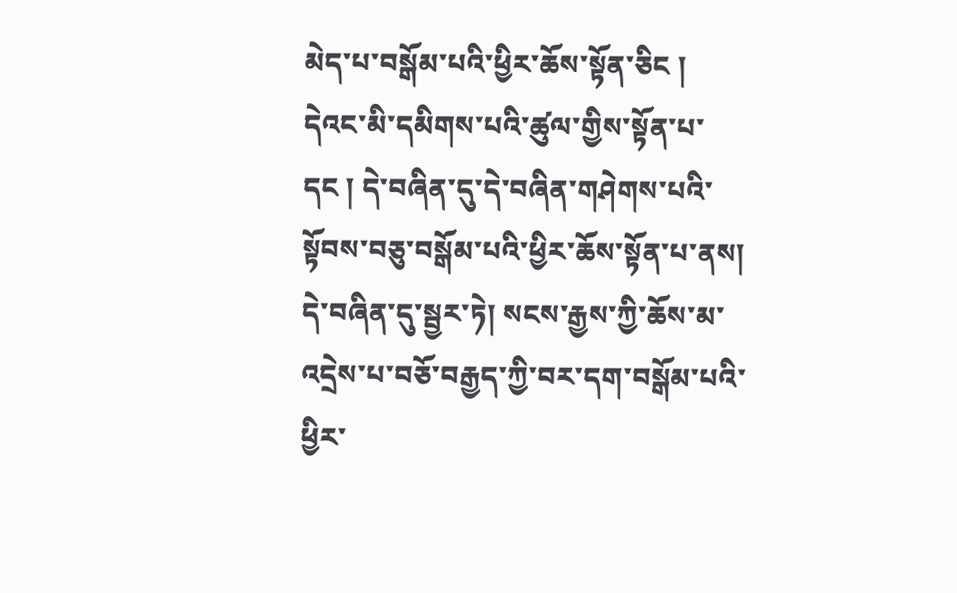མེད་པ་བསྒོམ་པའི་ཕྱིར་ཆོས་སྟོན་ཅིང ། དེའང་མི་དམིགས་པའི་ཚུལ་གྱིས་སྟོན་པ་དང ། དེ་བཞིན་དུ་དེ་བཞིན་གཤེགས་པའི་སྟོབས་བཅུ་བསྒོམ་པའི་ཕྱིར་ཆོས་སྟོན་པ་ནས། དེ་བཞིན་དུ་སྦྱར་ཏེ། སངས་རྒྱས་ཀྱི་ཆོས་མ་འདྲེས་པ་བཅོ་བརྒྱད་ཀྱི་བར་དག་བསྒོམ་པའི་ཕྱིར་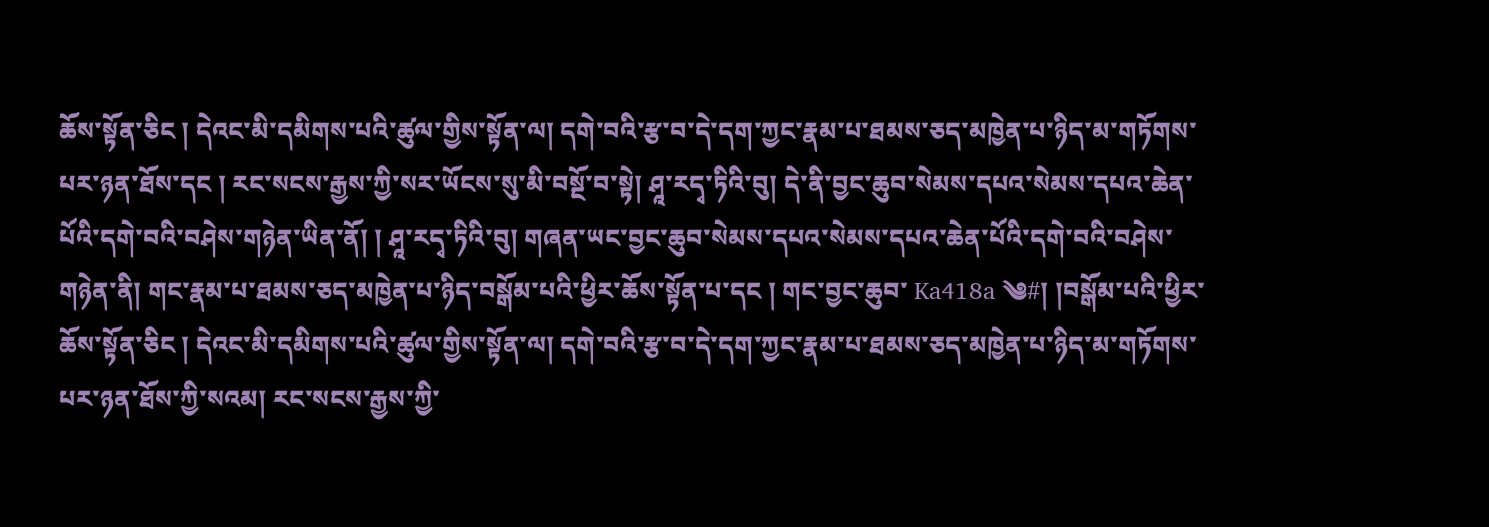ཆོས་སྟོན་ཅིང ། དེའང་མི་དམིགས་པའི་ཚུལ་གྱིས་སྟོན་ལ། དགེ་བའི་རྩ་བ་དེ་དག་ཀྱང་རྣམ་པ་ཐམས་ཅད་མཁྱེན་པ་ཉིད་མ་གཏོགས་པར་ཉན་ཐོས་དང ། རང་སངས་རྒྱས་ཀྱི་སར་ཡོངས་སུ་མི་བསྔོ་བ་སྟེ། ཤཱ་རདྭ་ཏིའི་བུ། དེ་ནི་བྱང་ཆུབ་སེམས་དཔའ་སེམས་དཔའ་ཆེན་པོའི་དགེ་བའི་བཤེས་གཉེན་ཡིན་ནོ། ། ཤཱ་རདྭ་ཏིའི་བུ། གཞན་ཡང་བྱང་ཆུབ་སེམས་དཔའ་སེམས་དཔའ་ཆེན་པོའི་དགེ་བའི་བཤེས་གཉེན་ནི། གང་རྣམ་པ་ཐམས་ཅད་མཁྱེན་པ་ཉིད་བསྒོམ་པའི་ཕྱིར་ཆོས་སྟོན་པ་དང ། གང་བྱང་ཆུབ་ Ka418a ༄#། །བསྒོམ་པའི་ཕྱིར་ཆོས་སྟོན་ཅིང ། དེའང་མི་དམིགས་པའི་ཚུལ་གྱིས་སྟོན་ལ། དགེ་བའི་རྩ་བ་དེ་དག་ཀྱང་རྣམ་པ་ཐམས་ཅད་མཁྱེན་པ་ཉིད་མ་གཏོགས་པར་ཉན་ཐོས་ཀྱི་སའམ། རང་སངས་རྒྱས་ཀྱི་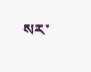སར་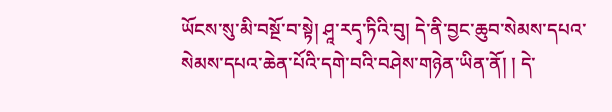ཡོངས་སུ་མི་བསྔོ་བ་སྟེ། ཤཱ་རདྭ་ཏིའི་བུ། དེ་ནི་བྱང་ཆུབ་སེམས་དཔའ་སེམས་དཔའ་ཆེན་པོའི་དགེ་བའི་བཤེས་གཉེན་ཡིན་ནོ། ། དེ་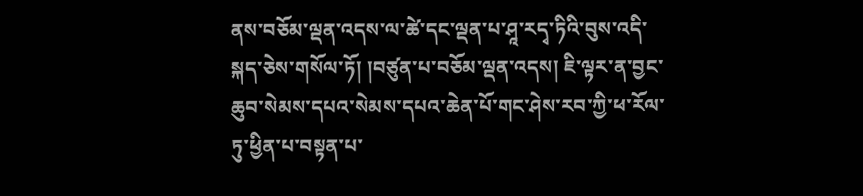ནས་བཅོམ་ལྡན་འདས་ལ་ཚེ་དང་ལྡན་པ་ཤཱ་རདྭ་ཏིའི་བུས་འདི་སྐད་ཅེས་གསོལ་ཏོ། །བཙུན་པ་བཅོམ་ལྡན་འདས། ཇི་ལྟར་ན་བྱང་ཆུབ་སེམས་དཔའ་སེམས་དཔའ་ཆེན་པོ་གང་ཤེས་རབ་ཀྱི་ཕ་རོལ་ཏུ་ཕྱིན་པ་བསྟན་པ་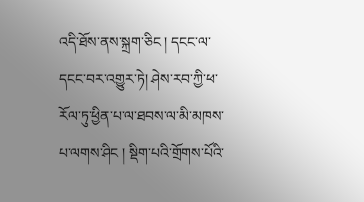འདི་ཐོས་ནས་སྐྲག་ཅིང ། དངང་ལ་དངང་བར་འགྱུར་ཏེ། ཤེས་རབ་ཀྱི་ཕ་རོལ་ཏུ་ཕྱིན་པ་ལ་ཐབས་ལ་མི་མཁས་པ་ལགས་ཤིང ། སྡིག་པའི་གྲོགས་པོའི་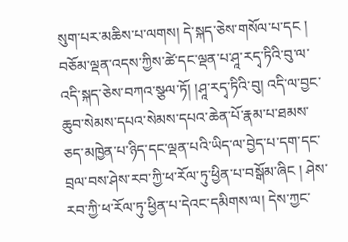སུག་པར་མཆིས་པ་ལགས། དེ་སྐད་ཅེས་གསོལ་པ་དང ། བཅོམ་ལྡན་འདས་ཀྱིས་ཚེ་དང་ལྡན་པ་ཤཱ་རདྭ་ཏིའི་བུ་ལ་འདི་སྐད་ཅེས་བཀའ་སྩལ་ཏོ། །ཤཱ་རདྭ་ཏིའི་བུ། འདི་ལ་བྱང་ཆུབ་སེམས་དཔའ་སེམས་དཔའ་ཆེན་པོ་རྣམ་པ་ཐམས་ཅད་མཁྱེན་པ་ཉིད་དང་ལྡན་པའི་ཡིད་ལ་བྱེད་པ་དག་དང་བྲལ་བས་ཤེས་རབ་ཀྱི་ཕ་རོལ་ཏུ་ཕྱིན་པ་བསྒོམ་ཞིང ། ཤེས་རབ་ཀྱི་ཕ་རོལ་ཏུ་ཕྱིན་པ་དེའང་དམིགས་ལ། དེས་ཀྱང་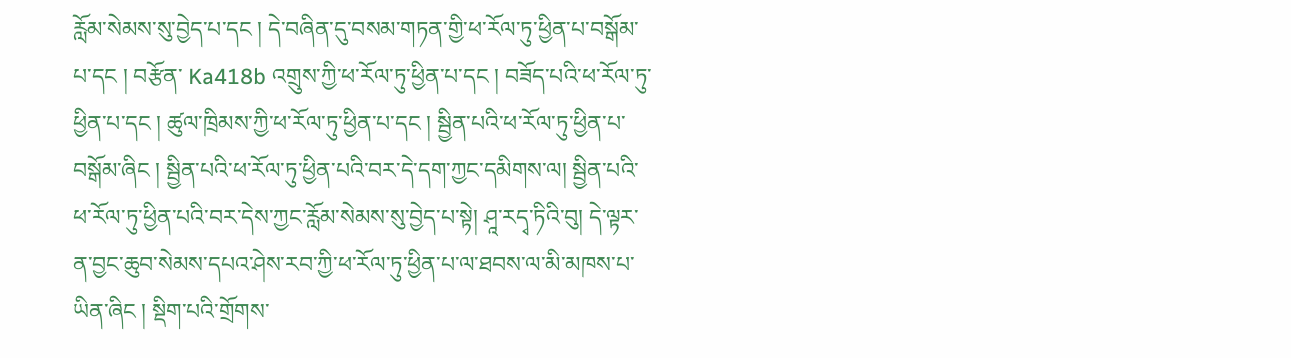རློམ་སེམས་སུ་བྱེད་པ་དང ། དེ་བཞིན་དུ་བསམ་གཏན་གྱི་ཕ་རོལ་ཏུ་ཕྱིན་པ་བསྒོམ་པ་དང ། བརྩོན་ Ka418b འགྲུས་ཀྱི་ཕ་རོལ་ཏུ་ཕྱིན་པ་དང ། བཟོད་པའི་ཕ་རོལ་ཏུ་ཕྱིན་པ་དང ། ཚུལ་ཁྲིམས་ཀྱི་ཕ་རོལ་ཏུ་ཕྱིན་པ་དང ། སྦྱིན་པའི་ཕ་རོལ་ཏུ་ཕྱིན་པ་བསྒོམ་ཞིང ། སྦྱིན་པའི་ཕ་རོལ་ཏུ་ཕྱིན་པའི་བར་དེ་དག་ཀྱང་དམིགས་ལ། སྦྱིན་པའི་ཕ་རོལ་ཏུ་ཕྱིན་པའི་བར་དེས་ཀྱང་རློམ་སེམས་སུ་བྱེད་པ་སྟེ། ཤཱ་རདྭ་ཏིའི་བུ། དེ་ལྟར་ན་བྱང་ཆུབ་སེམས་དཔའ་ཤེས་རབ་ཀྱི་ཕ་རོལ་ཏུ་ཕྱིན་པ་ལ་ཐབས་ལ་མི་མཁས་པ་ཡིན་ཞིང ། སྡིག་པའི་གྲོགས་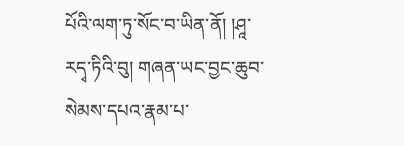པོའི་ལག་ཏུ་སོང་བ་ཡིན་ནོ། །ཤཱ་རདྭ་ཏིའི་བུ། གཞན་ཡང་བྱང་ཆུབ་སེམས་དཔའ་རྣམ་པ་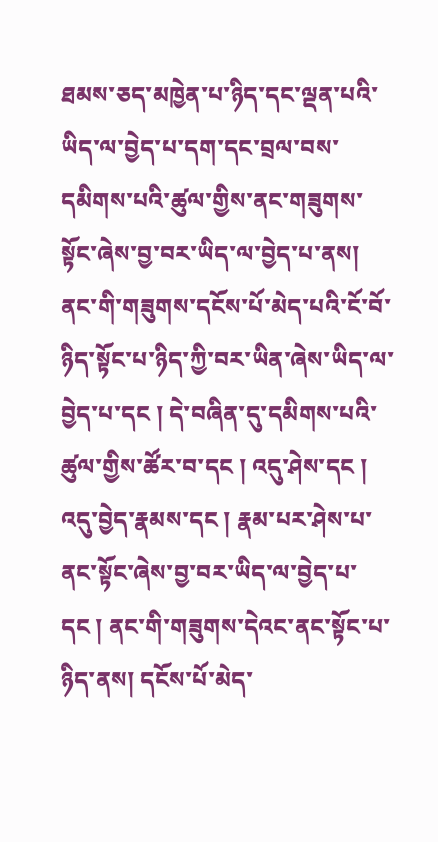ཐམས་ཅད་མཁྱེན་པ་ཉིད་དང་ལྡན་པའི་ཡིད་ལ་བྱེད་པ་དག་དང་བྲལ་བས་དམིགས་པའི་ཚུལ་གྱིས་ནང་གཟུགས་སྟོང་ཞེས་བྱ་བར་ཡིད་ལ་བྱེད་པ་ནས། ནང་གི་གཟུགས་དངོས་པོ་མེད་པའི་ངོ་བོ་ཉིད་སྟོང་པ་ཉིད་ཀྱི་བར་ཡིན་ཞེས་ཡིད་ལ་བྱེད་པ་དང ། དེ་བཞིན་དུ་དམིགས་པའི་ཚུལ་གྱིས་ཚོར་བ་དང ། འདུ་ཤེས་དང ། འདུ་བྱེད་རྣམས་དང ། རྣམ་པར་ཤེས་པ་ནང་སྟོང་ཞེས་བྱ་བར་ཡིད་ལ་བྱེད་པ་དང ། ནང་གི་གཟུགས་དེའང་ནང་སྟོང་པ་ཉིད་ནས། དངོས་པོ་མེད་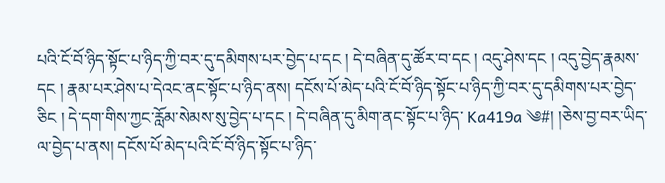པའི་ངོ་བོ་ཉིད་སྟོང་པ་ཉིད་ཀྱི་བར་དུ་དམིགས་པར་བྱེད་པ་དང ། དེ་བཞིན་དུ་ཚོར་བ་དང ། འདུ་ཤེས་དང ། འདུ་བྱེད་རྣམས་དང ། རྣམ་པར་ཤེས་པ་དེའང་ནང་སྟོང་པ་ཉིད་ནས། དངོས་པོ་མེད་པའི་ངོ་བོ་ཉིད་སྟོང་པ་ཉིད་ཀྱི་བར་དུ་དམིགས་པར་བྱེད་ཅིང ། དེ་དག་གིས་ཀྱང་རློམ་སེམས་སུ་བྱེད་པ་དང ། དེ་བཞིན་དུ་མིག་ནང་སྟོང་པ་ཉིད་ Ka419a ༄#། །ཅེས་བྱ་བར་ཡིད་ལ་བྱེད་པ་ནས། དངོས་པོ་མེད་པའི་ངོ་བོ་ཉིད་སྟོང་པ་ཉིད་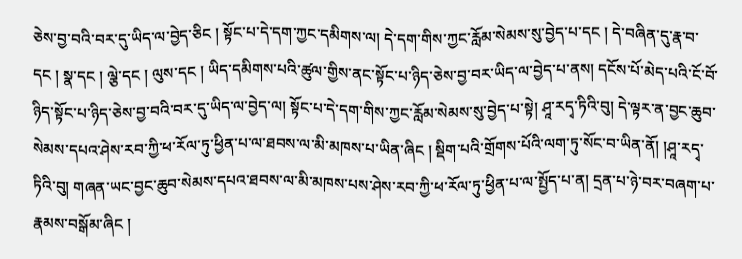ཅེས་བྱ་བའི་བར་དུ་ཡིད་ལ་བྱེད་ཅིང ། སྟོང་པ་དེ་དག་ཀྱང་དམིགས་ལ། དེ་དག་གིས་ཀྱང་རློམ་སེམས་སུ་བྱེད་པ་དང ། དེ་བཞིན་དུ་རྣ་བ་དང ། སྣ་དང ། ལྕེ་དང ། ལུས་དང ། ཡིད་དམིགས་པའི་ཚུལ་གྱིས་ནང་སྟོང་པ་ཉིད་ཅེས་བྱ་བར་ཡིད་ལ་བྱེད་པ་ནས། དངོས་པོ་མེད་པའི་ངོ་བོ་ཉིད་སྟོང་པ་ཉིད་ཅེས་བྱ་བའི་བར་དུ་ཡིད་ལ་བྱེད་ལ། སྟོང་པ་དེ་དག་གིས་ཀྱང་རློམ་སེམས་སུ་བྱེད་པ་སྟེ། ཤཱ་རདྭ་ཏིའི་བུ། དེ་ལྟར་ན་བྱང་ཆུབ་སེམས་དཔའ་ཤེས་རབ་ཀྱི་ཕ་རོལ་ཏུ་ཕྱིན་པ་ལ་ཐབས་ལ་མི་མཁས་པ་ཡིན་ཞིང ། སྡིག་པའི་གྲོགས་པོའི་ལག་ཏུ་སོང་བ་ཡིན་ནོ། །ཤཱ་རདྭ་ཏིའི་བུ། གཞན་ཡང་བྱང་ཆུབ་སེམས་དཔའ་ཐབས་ལ་མི་མཁས་པས་ཤེས་རབ་ཀྱི་ཕ་རོལ་ཏུ་ཕྱིན་པ་ལ་སྤྱོད་པ་ན། དྲན་པ་ཉེ་བར་བཞག་པ་རྣམས་བསྒོམ་ཞིང །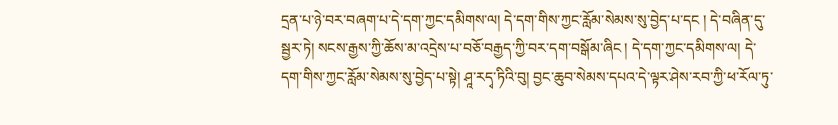དྲན་པ་ཉེ་བར་བཞག་པ་དེ་དག་ཀྱང་དམིགས་ལ། དེ་དག་གིས་ཀྱང་རློམ་སེམས་སུ་བྱེད་པ་དང ། དེ་བཞིན་དུ་སྦྱར་ཏེ། སངས་རྒྱས་ཀྱི་ཆོས་མ་འདྲེས་པ་བཅོ་བརྒྱད་ཀྱི་བར་དག་བསྒོམ་ཞིང ། དེ་དག་ཀྱང་དམིགས་ལ། དེ་དག་གིས་ཀྱང་རློམ་སེམས་སུ་བྱེད་པ་སྟེ། ཤཱ་རདྭ་ཏིའི་བུ། བྱང་ཆུབ་སེམས་དཔའ་དེ་ལྟར་ཤེས་རབ་ཀྱི་ཕ་རོལ་ཏུ་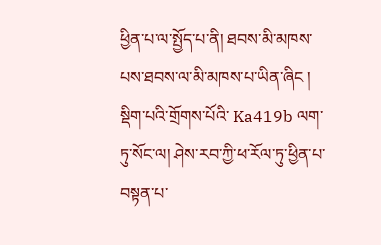ཕྱིན་པ་ལ་སྤྱོད་པ་ནི། ཐབས་མི་མཁས་པས་ཐབས་ལ་མི་མཁས་པ་ཡིན་ཞིང ། སྡིག་པའི་གྲོགས་པོའི་ Ka419b ལག་ཏུ་སོང་ལ། ཤེས་རབ་ཀྱི་ཕ་རོལ་ཏུ་ཕྱིན་པ་བསྟན་པ་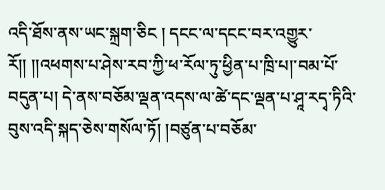འདི་ཐོས་ནས་ཡང་སྐྲག་ཅིང ། དངང་ལ་དངང་བར་འགྱུར་རོ།། །།འཕགས་པ་ཤེས་རབ་ཀྱི་ཕ་རོལ་ཏུ་ཕྱིན་པ་ཁྲི་པ།་བམ་པོ་བདུན་པ། དེ་ནས་བཅོམ་ལྡན་འདས་ལ་ཚེ་དང་ལྡན་པ་ཤཱ་རདྭ་ཏིའི་བུས་འདི་སྐད་ཅེས་གསོལ་ཏོ། །བཙུན་པ་བཅོམ་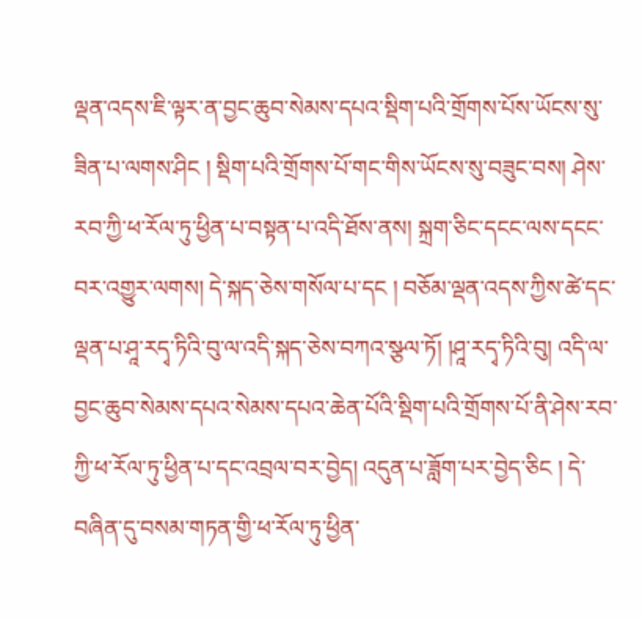ལྡན་འདས་ཇི་ལྟར་ན་བྱང་ཆུབ་སེམས་དཔའ་སྡིག་པའི་གྲོགས་པོས་ཡོངས་སུ་ཟིན་པ་ལགས་ཤིང ། སྡིག་པའི་གྲོགས་པོ་གང་གིས་ཡོངས་སུ་བཟུང་བས། ཤེས་རབ་ཀྱི་ཕ་རོལ་ཏུ་ཕྱིན་པ་བསྟན་པ་འདི་ཐོས་ནས། སྐྲག་ཅིང་དངང་ལས་དངང་བར་འགྱུར་ལགས། དེ་སྐད་ཅེས་གསོལ་པ་དང ། བཅོམ་ལྡན་འདས་ཀྱིས་ཚེ་དང་ལྡན་པ་ཤཱ་རདྭ་ཏིའི་བུ་ལ་འདི་སྐད་ཅེས་བཀའ་སྩལ་ཏོ། །ཤཱ་རདྭ་ཏིའི་བུ། འདི་ལ་བྱང་ཆུབ་སེམས་དཔའ་སེམས་དཔའ་ཆེན་པོའི་སྡིག་པའི་གྲོགས་པོ་ནི་ཤེས་རབ་ཀྱི་ཕ་རོལ་ཏུ་ཕྱིན་པ་དང་འབྲལ་བར་བྱེད། འདུན་པ་ཟློག་པར་བྱེད་ཅིང ། དེ་བཞིན་དུ་བསམ་གཏན་གྱི་ཕ་རོལ་ཏུ་ཕྱིན་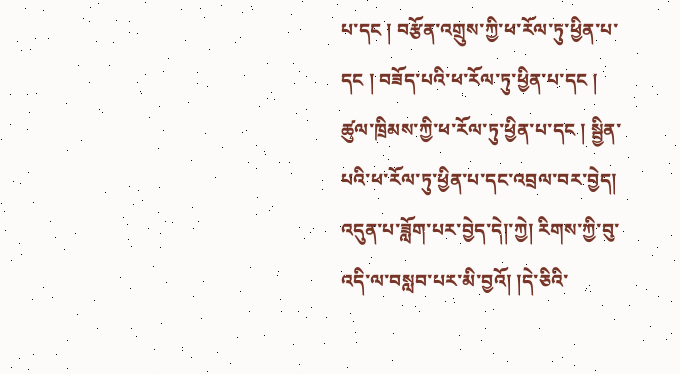པ་དང ། བརྩོན་འགྲུས་ཀྱི་ཕ་རོལ་ཏུ་ཕྱིན་པ་དང ། བཟོད་པའི་ཕ་རོལ་ཏུ་ཕྱིན་པ་དང ། ཚུལ་ཁྲིམས་ཀྱི་ཕ་རོལ་ཏུ་ཕྱིན་པ་དང ། སྦྱིན་པའི་ཕ་རོལ་ཏུ་ཕྱིན་པ་དང་འབྲལ་བར་བྱེད། འདུན་པ་ཟློག་པར་བྱེད་དེ།་ཀྱེ། རིགས་ཀྱི་བུ་འདི་ལ་བསླབ་པར་མི་བྱའོ། །དེ་ཅིའི་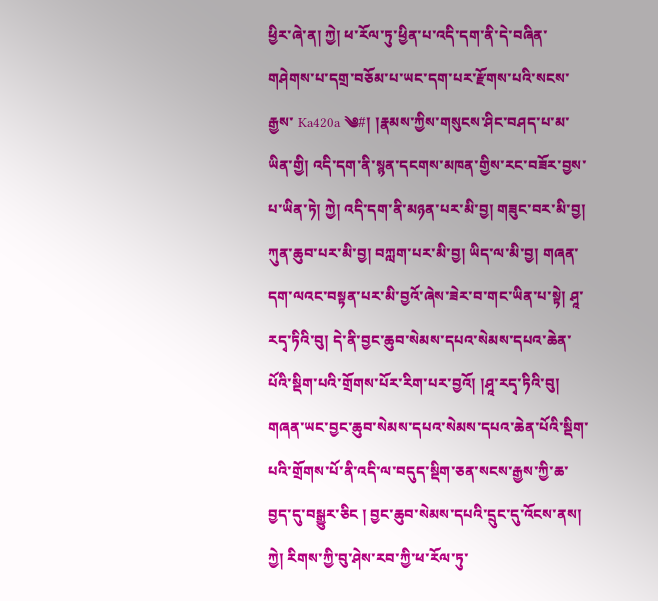ཕྱིར་ཞེ་ན། ཀྱེ། ཕ་རོལ་ཏུ་ཕྱིན་པ་འདི་དག་ནི་དེ་བཞིན་གཤེགས་པ་དགྲ་བཅོམ་པ་ཡང་དག་པར་རྫོགས་པའི་སངས་རྒྱས་ Ka420a ༄#། །རྣམས་ཀྱིས་གསུངས་ཤིང་བཤད་པ་མ་ཡིན་གྱི། འདི་དག་ནི་སྙན་དངགས་མཁན་གྱིས་རང་བཟོར་བྱས་པ་ཡིན་ཏེ། ཀྱེ། འདི་དག་ནི་མཉན་པར་མི་བྱ། གཟུང་བར་མི་བྱ། ཀུན་ཆུབ་པར་མི་བྱ། བཀླག་པར་མི་བྱ། ཡིད་ལ་མི་བྱ། གཞན་དག་ལའང་བསྟན་པར་མི་བྱའོ་ཞེས་ཟེར་བ་གང་ཡིན་པ་སྟེ། ཤཱ་རདྭ་ཏིའི་བུ། དེ་ནི་བྱང་ཆུབ་སེམས་དཔའ་སེམས་དཔའ་ཆེན་པོའི་སྡིག་པའི་གྲོགས་པོར་རིག་པར་བྱའོ། །ཤཱ་རདྭ་ཏིའི་བུ། གཞན་ཡང་བྱང་ཆུབ་སེམས་དཔའ་སེམས་དཔའ་ཆེན་པོའི་སྡིག་པའི་གྲོགས་པོ་ནི་འདི་ལ་བདུད་སྡིག་ཅན་སངས་རྒྱས་ཀྱི་ཆ་བྱད་དུ་བསྒྱུར་ཅིང ། བྱང་ཆུབ་སེམས་དཔའི་དྲུང་དུ་འོངས་ནས། ཀྱེ། རིགས་ཀྱི་བུ་ཤེས་རབ་ཀྱི་ཕ་རོལ་ཏུ་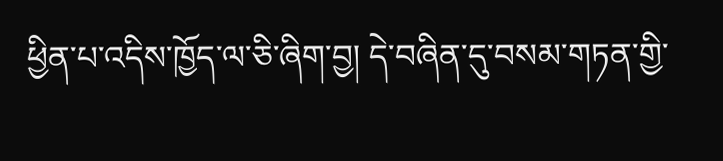ཕྱིན་པ་འདིས་ཁྱོད་ལ་ཅི་ཞིག་བྱ། དེ་བཞིན་དུ་བསམ་གཏན་གྱི་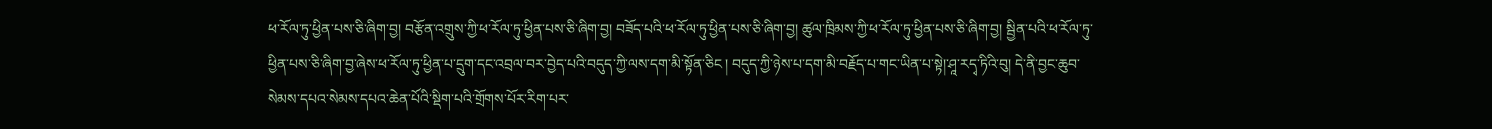ཕ་རོལ་ཏུ་ཕྱིན་པས་ཅི་ཞིག་བྱ། བརྩོན་འགྲུས་ཀྱི་ཕ་རོལ་ཏུ་ཕྱིན་པས་ཅི་ཞིག་བྱ། བཟོད་པའི་ཕ་རོལ་ཏུ་ཕྱིན་པས་ཅི་ཞིག་བྱ། ཚུལ་ཁྲིམས་ཀྱི་ཕ་རོལ་ཏུ་ཕྱིན་པས་ཅི་ཞིག་བྱ། སྦྱིན་པའི་ཕ་རོལ་ཏུ་ཕྱིན་པས་ཅི་ཞིག་བྱ་ཞེས་ཕ་རོལ་ཏུ་ཕྱིན་པ་དྲུག་དང་འབྲལ་བར་བྱེད་པའི་བདུད་ཀྱི་ལས་དག་མི་སྟོན་ཅིང ། བདུད་ཀྱི་ཉེས་པ་དག་མི་བརྗོད་པ་གང་ཡིན་པ་སྟེ།་ཤཱ་རདྭ་ཏིའི་བུ། དེ་ནི་བྱང་ཆུབ་སེམས་དཔའ་སེམས་དཔའ་ཆེན་པོའི་སྡིག་པའི་གྲོགས་པོར་རིག་པར་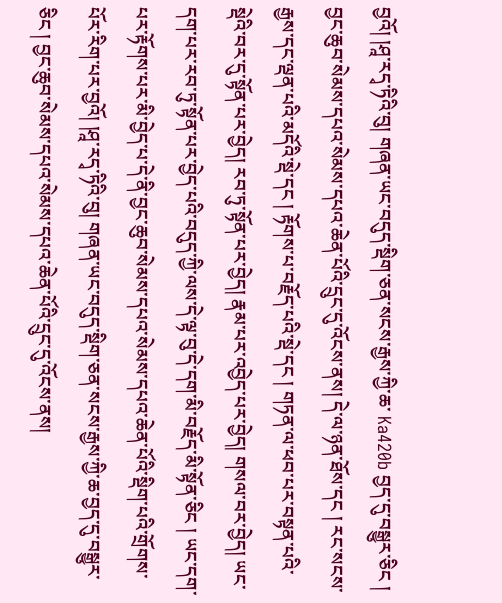བྱའོ། །ཤཱ་རདྭ་ཏིའི་བུ། གཞན་ཡང་བདུད་སྡིག་ཅན་སངས་རྒྱས་ཀྱི་ཆ་ Ka420b བྱད་དུ་བསྒྱུར་ཅིང ། བྱང་ཆུབ་སེམས་དཔའ་སེམས་དཔའ་ཆེན་པོའི་དྲུང་དུ་འོངས་ནས། དེ་ལ་ཉན་ཐོས་དང ། རང་སངས་རྒྱས་དང་ལྡན་པའི་མདོའི་སྡེ་དང ། རྟོགས་པ་བརྗོད་པའི་སྡེ་དང ། གཏན་ལ་ཕབ་པར་བསྟན་པའི་སྡེའི་བར་དུ་སྟོན་པར་བྱེད། རབ་ཏུ་སྟོན་པར་བྱེད། རྣམ་པར་འབྱེད་པར་བྱེད། གསལ་བར་བྱེད། ཡང་དག་པར་རབ་ཏུ་སྟོན་པར་བྱེད་པའི་བདུད་ཀྱི་ལས་དེ་ལྟ་བུ་དེ་དག་མི་བརྗོད་མི་སྟོན་ཅིང ། ཡང་དག་པར་རྟོགས་པར་མི་བྱེད་པ་དེ་ནི་བྱང་ཆུབ་སེམས་དཔའ་སེམས་དཔའ་ཆེན་པོའི་སྡིག་པའི་གྲོགས་པོར་རིག་པར་བྱའོ། །ཤཱ་རདྭ་ཏིའི་བུ། གཞན་ཡང་བདུད་སྡིག་ཅན་སངས་རྒྱས་ཀྱི་ཆ་བྱད་དུ་བསྒྱུར་ཅིང ། བྱང་ཆུབ་སེམས་དཔའ་སེམས་དཔའ་ཆེན་པོའི་དྲུང་དུ་འོངས་ནས།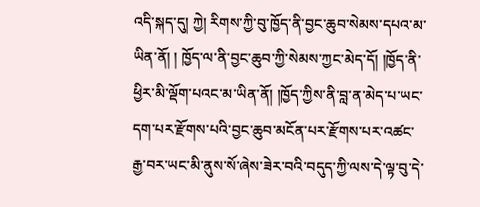འདི་སྐད་དུ། ཀྱེ། རིགས་ཀྱི་བུ་ཁྱོད་ནི་བྱང་ཆུབ་སེམས་དཔའ་མ་ཡིན་ནོ། ། ཁྱོད་ལ་ནི་བྱང་ཆུབ་ཀྱི་སེམས་ཀྱང་མེད་དོ། །ཁྱོད་ནི་ཕྱིར་མི་ལྡོག་པའང་མ་ཡིན་ནོ། །ཁྱོད་ཀྱིས་ནི་བླ་ན་མེད་པ་ཡང་དག་པར་རྫོགས་པའི་བྱང་ཆུབ་མངོན་པར་རྫོགས་པར་འཚང་རྒྱ་བར་ཡང་མི་ནུས་སོ་ཞེས་ཟེར་བའི་བདུད་ཀྱི་ལས་དེ་ལྟ་བུ་དེ་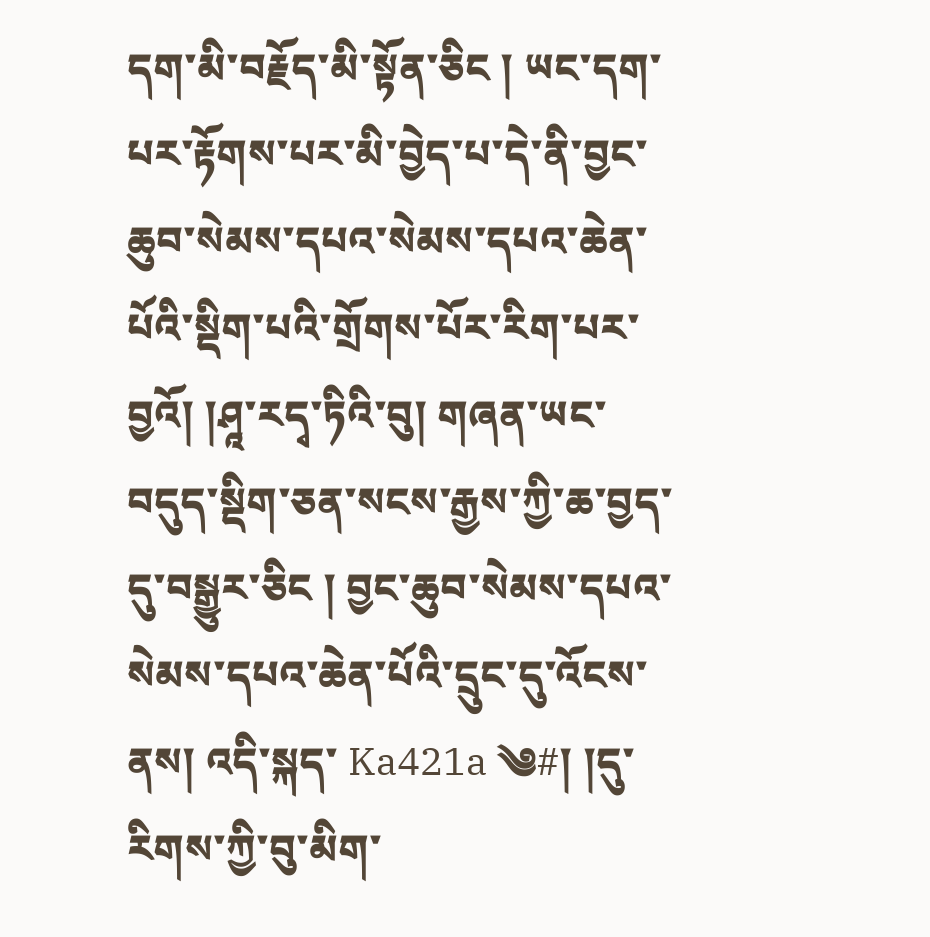དག་མི་བརྗོད་མི་སྟོན་ཅིང ། ཡང་དག་པར་རྟོགས་པར་མི་བྱེད་པ་དེ་ནི་བྱང་ཆུབ་སེམས་དཔའ་སེམས་དཔའ་ཆེན་པོའི་སྡིག་པའི་གྲོགས་པོར་རིག་པར་བྱའོ། །ཤཱ་རདྭ་ཏིའི་བུ། གཞན་ཡང་བདུད་སྡིག་ཅན་སངས་རྒྱས་ཀྱི་ཆ་བྱད་དུ་བསྒྱུར་ཅིང ། བྱང་ཆུབ་སེམས་དཔའ་སེམས་དཔའ་ཆེན་པོའི་དྲུང་དུ་འོངས་ནས། འདི་སྐད་ Ka421a ༄#། །དུ་རིགས་ཀྱི་བུ་མིག་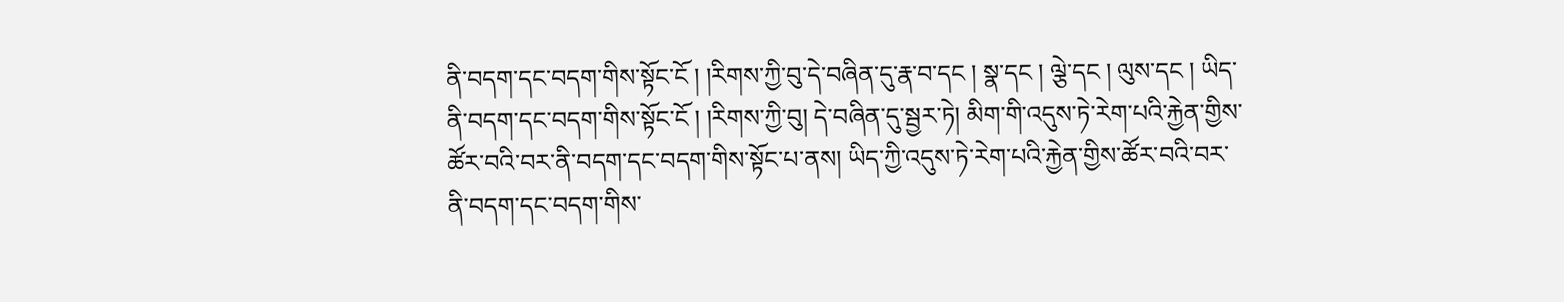ནི་བདག་དང་བདག་གིས་སྟོང་ངོ ། །རིགས་ཀྱི་བུ་དེ་བཞིན་དུ་རྣ་བ་དང ། སྣ་དང ། ལྕེ་དང ། ལུས་དང ། ཡིད་ནི་བདག་དང་བདག་གིས་སྟོང་ངོ ། །རིགས་ཀྱི་བུ། དེ་བཞིན་དུ་སྦྱར་ཏེ། མིག་གི་འདུས་ཏེ་རེག་པའི་རྐྱེན་གྱིས་ཚོར་བའི་བར་ནི་བདག་དང་བདག་གིས་སྟོང་པ་ནས། ཡིད་ཀྱི་འདུས་ཏེ་རེག་པའི་རྐྱེན་གྱིས་ཚོར་བའི་བར་ནི་བདག་དང་བདག་གིས་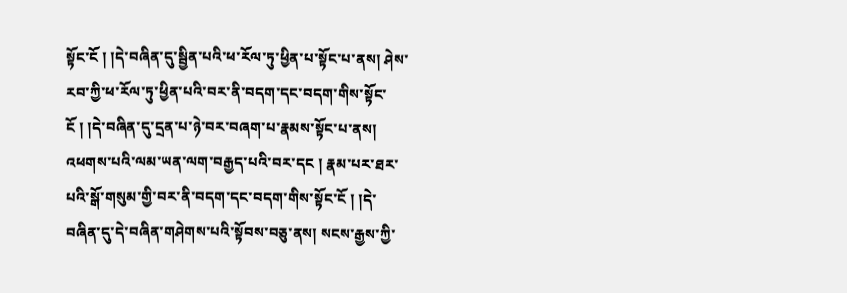སྟོང་ངོ ། །དེ་བཞིན་དུ་སྦྱིན་པའི་ཕ་རོལ་ཏུ་ཕྱིན་པ་སྟོང་པ་ནས། ཤེས་རབ་ཀྱི་ཕ་རོལ་ཏུ་ཕྱིན་པའི་བར་ནི་བདག་དང་བདག་གིས་སྟོང་ངོ ། །དེ་བཞིན་དུ་དྲན་པ་ཉེ་བར་བཞག་པ་རྣམས་སྟོང་པ་ནས། འཕགས་པའི་ལམ་ཡན་ལག་བརྒྱད་པའི་བར་དང ། རྣམ་པར་ཐར་པའི་སྒོ་གསུམ་གྱི་བར་ནི་བདག་དང་བདག་གིས་སྟོང་ངོ ། །དེ་བཞིན་དུ་དེ་བཞིན་གཤེགས་པའི་སྟོབས་བཅུ་ནས། སངས་རྒྱས་ཀྱི་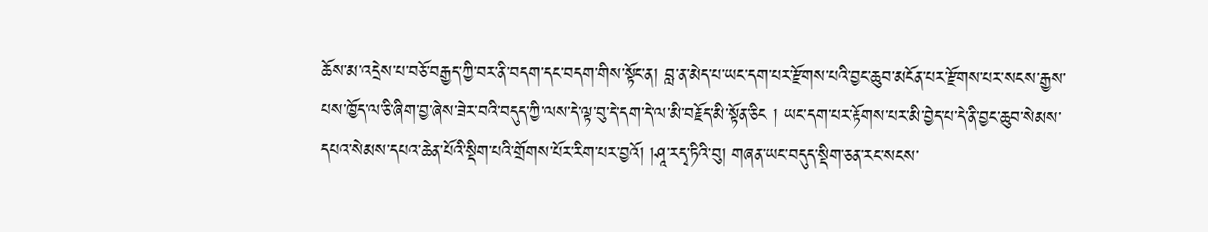ཆོས་མ་འདྲེས་པ་བཅོ་བརྒྱད་ཀྱི་བར་ནི་བདག་དང་བདག་གིས་སྟོང་ན། བླ་ན་མེད་པ་ཡང་དག་པར་རྫོགས་པའི་བྱང་ཆུབ་མངོན་པར་རྫོགས་པར་སངས་རྒྱས་པས་ཁྱོད་ལ་ཅི་ཞིག་བྱ་ཞེས་ཟེར་བའི་བདུད་ཀྱི་ལས་དེ་ལྟ་བུ་དེ་དག་དེ་ལ་མི་བརྗོད་མི་སྟོན་ཅིང ། ཡང་དག་པར་རྟོགས་པར་མི་བྱེད་པ་དེ་ནི་བྱང་ཆུབ་སེམས་དཔའ་སེམས་དཔའ་ཆེན་པོའི་སྡིག་པའི་གྲོགས་པོར་རིག་པར་བྱའོ། །ཤཱ་རདྭ་ཏིའི་བུ། གཞན་ཡང་བདུད་སྡིག་ཅན་རང་སངས་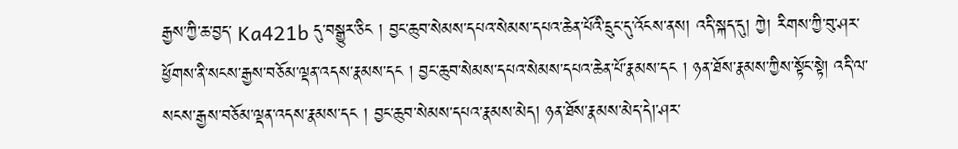རྒྱས་ཀྱི་ཆ་བྱད་ Ka421b དུ་བསྒྱུར་ཅིང ། བྱང་ཆུབ་སེམས་དཔའ་སེམས་དཔའ་ཆེན་པོའི་དྲུང་དུ་འོངས་ནས། འདི་སྐད་དུ། ཀྱེ། རིགས་ཀྱི་བུ་ཤར་ཕྱོགས་ནི་སངས་རྒྱས་བཅོམ་ལྡན་འདས་རྣམས་དང ། བྱང་ཆུབ་སེམས་དཔའ་སེམས་དཔའ་ཆེན་པོ་རྣམས་དང ། ཉན་ཐོས་རྣམས་ཀྱིས་སྟོང་སྟེ། འདི་ལ་སངས་རྒྱས་བཅོམ་ལྡན་འདས་རྣམས་དང ། བྱང་ཆུབ་སེམས་དཔའ་རྣམས་མེད། ཉན་ཐོས་རྣམས་མེད་དེ།་ཤར་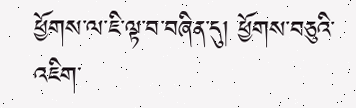ཕྱོགས་ལ་ཇི་ལྟ་བ་བཞིན་དུ། ཕྱོགས་བཅུའི་འཇིག་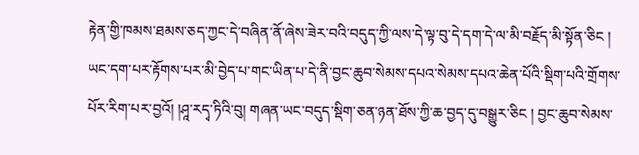རྟེན་གྱི་ཁམས་ཐམས་ཅད་ཀྱང་དེ་བཞིན་ནོ་ཞེས་ཟེར་བའི་བདུད་ཀྱི་ལས་དེ་ལྟ་བུ་དེ་དག་དེ་ལ་མི་བརྗོད་མི་སྟོན་ཅིང ། ཡང་དག་པར་རྟོགས་པར་མི་བྱེད་པ་གང་ཡིན་པ་དེ་ནི་བྱང་ཆུབ་སེམས་དཔའ་སེམས་དཔའ་ཆེན་པོའི་སྡིག་པའི་གྲོགས་པོར་རིག་པར་བྱའོ། །ཤཱ་རདྭ་ཏིའི་བུ། གཞན་ཡང་བདུད་སྡིག་ཅན་ཉན་ཐོས་ཀྱི་ཆ་བྱད་དུ་བསྒྱུར་ཅིང ། བྱང་ཆུབ་སེམས་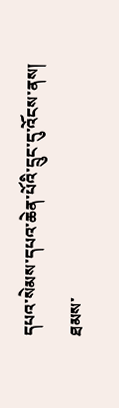དཔའ་སེམས་དཔའ་ཆེན་པོའི་དྲུང་དུ་འོངས་ནས། ཐམས་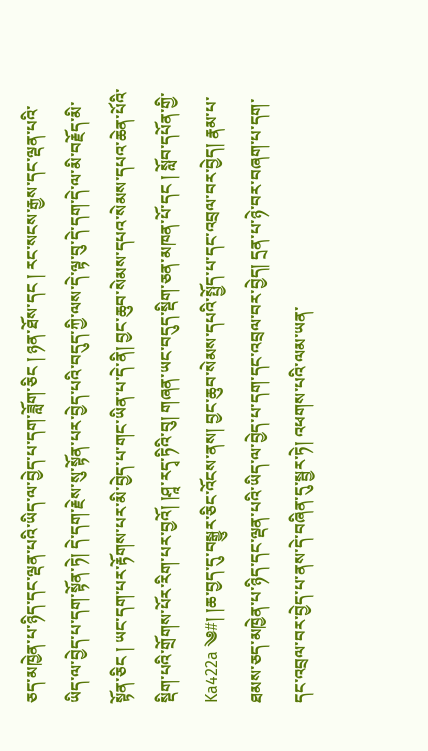ཅད་མཁྱེན་པ་ཉིད་དང་ལྡན་པའི་ཡིད་ལ་བྱེད་པ་དག་ཟློག་ཅིང ། ཉན་ཐོས་དང ། རང་སངས་རྒྱས་དང་ལྡན་པའི་ཡིད་ལ་བྱེད་པ་དག་སྟོན་ཏེ། དེ་དག་རྗེས་སུ་སྟོན་པར་བྱེད་པའི་བདུད་ཀྱི་ལས་དེ་ལྟ་བུ་དེ་དག་དེ་ལ་མི་བརྗོད་མི་སྟོན་ཅིང ། ཡང་དག་པར་རྟོགས་པར་མི་བྱེད་པ་གང་ཡིན་པ་དེ་ནི། བྱང་ཆུབ་སེམས་དཔའ་སེམས་དཔའ་ཆེན་པོའི་སྡིག་པའི་གྲོགས་པོར་རིག་པར་བྱའོ། །ཤཱ་རདྭ་ཏིའི་བུ། གཞན་ཡང་བདུད་སྡིག་ཅན་མཁན་པོ་དང ། སློབ་དཔོན་གྱི་ Ka422a ༄#། །ཆ་བྱད་དུ་བསྒྱུར་ཅིང་འོངས་ནས། བྱང་ཆུབ་སེམས་དཔའི་སྤྱོད་པ་དང་འབྲལ་བར་བྱེད། རྣམ་པ་ཐམས་ཅད་མཁྱེན་པ་ཉིད་དང་ལྡན་པའི་ཡིད་ལ་བྱེད་པ་དག་དང་འབྲལ་བར་བྱེད། དྲན་པ་ཉེ་བར་བཞག་པ་དག་དང་འབྲལ་བར་བྱེད་པ་ནས་དེ་བཞིན་དུ་སྦྱར་ཏེ། འཕགས་པའི་ལམ་ཡན་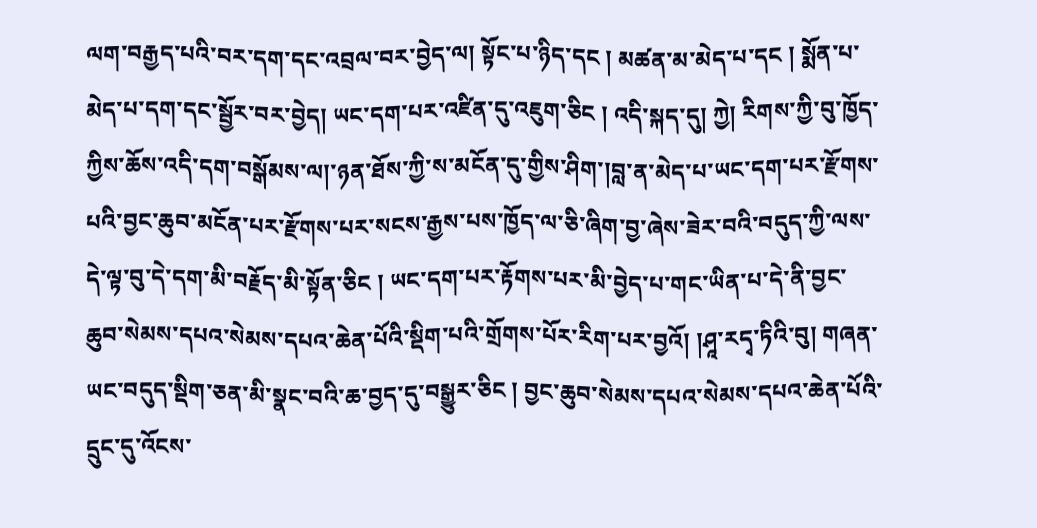ལག་བརྒྱད་པའི་བར་དག་དང་འབྲལ་བར་བྱེད་ལ། སྟོང་པ་ཉིད་དང ། མཚན་མ་མེད་པ་དང ། སྨོན་པ་མེད་པ་དག་དང་སྦྱོར་བར་བྱེད། ཡང་དག་པར་འཛིན་དུ་འཇུག་ཅིང ། འདི་སྐད་དུ། ཀྱེ། རིགས་ཀྱི་བུ་ཁྱོད་ཀྱིས་ཆོས་འདི་དག་བསྒོམས་ལ།་ཉན་ཐོས་ཀྱི་ས་མངོན་དུ་གྱིས་ཤིག་།བླ་ན་མེད་པ་ཡང་དག་པར་རྫོགས་པའི་བྱང་ཆུབ་མངོན་པར་རྫོགས་པར་སངས་རྒྱས་པས་ཁྱོད་ལ་ཅི་ཞིག་བྱ་ཞེས་ཟེར་བའི་བདུད་ཀྱི་ལས་དེ་ལྟ་བུ་དེ་དག་མི་བརྗོད་མི་སྟོན་ཅིང ། ཡང་དག་པར་རྟོགས་པར་མི་བྱེད་པ་གང་ཡིན་པ་དེ་ནི་བྱང་ཆུབ་སེམས་དཔའ་སེམས་དཔའ་ཆེན་པོའི་སྡིག་པའི་གྲོགས་པོར་རིག་པར་བྱའོ། །ཤཱ་རདྭ་ཏིའི་བུ། གཞན་ཡང་བདུད་སྡིག་ཅན་མི་སྣང་བའི་ཆ་བྱད་དུ་བསྒྱུར་ཅིང ། བྱང་ཆུབ་སེམས་དཔའ་སེམས་དཔའ་ཆེན་པོའི་དྲུང་དུ་འོངས་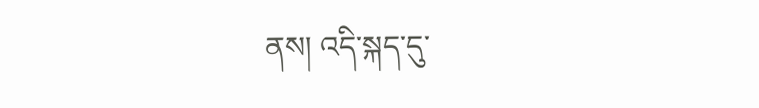ནས། འདི་སྐད་དུ་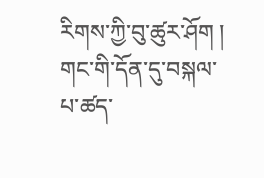རིགས་ཀྱི་བུ་ཚུར་ཤོག ། གང་གི་དོན་དུ་བསྐལ་པ་ཚད་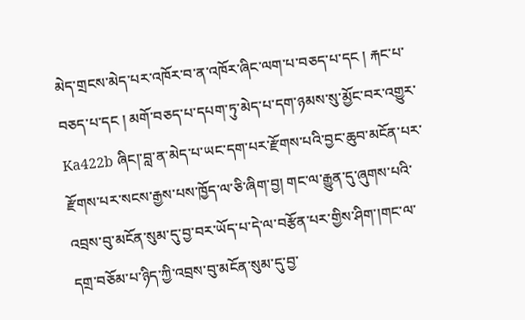མེད་གྲངས་མེད་པར་འཁོར་བ་ན་འཁོར་ཞིང་ལག་པ་བཅད་པ་དང ། རྐང་པ་བཅད་པ་དང ། མགོ་བཅད་པ་དཔག་ཏུ་མེད་པ་དག་ཉམས་སུ་མྱོང་བར་འགྱུར་ Ka422b ཞིང།་བླ་ན་མེད་པ་ཡང་དག་པར་རྫོགས་པའི་བྱང་ཆུབ་མངོན་པར་རྫོགས་པར་སངས་རྒྱས་པས་ཁྱོད་ལ་ཅི་ཞིག་བྱ། གང་ལ་རྒྱུན་དུ་ཞུགས་པའི་འབྲས་བུ་མངོན་སུམ་དུ་བྱ་བར་ཡོད་པ་དེ་ལ་བརྩོན་པར་གྱིས་ཤིག་།གང་ལ་དགྲ་བཅོམ་པ་ཉིད་ཀྱི་འབྲས་བུ་མངོན་སུམ་དུ་བྱ་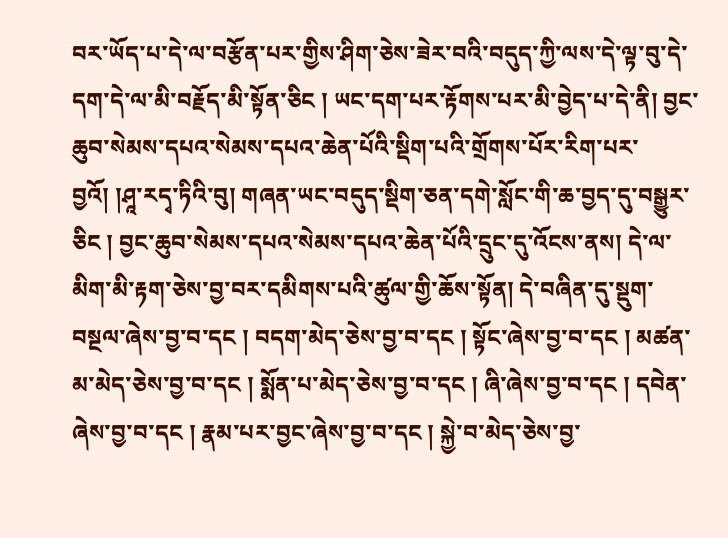བར་ཡོད་པ་དེ་ལ་བརྩོན་པར་གྱིས་ཤིག་ཅེས་ཟེར་བའི་བདུད་ཀྱི་ལས་དེ་ལྟ་བུ་དེ་དག་དེ་ལ་མི་བརྗོད་མི་སྟོན་ཅིང ། ཡང་དག་པར་རྟོགས་པར་མི་བྱེད་པ་དེ་ནི། བྱང་ཆུབ་སེམས་དཔའ་སེམས་དཔའ་ཆེན་པོའི་སྡིག་པའི་གྲོགས་པོར་རིག་པར་བྱའོ། །ཤཱ་རདྭ་ཏིའི་བུ། གཞན་ཡང་བདུད་སྡིག་ཅན་དགེ་སློང་གི་ཆ་བྱད་དུ་བསྒྱུར་ཅིང ། བྱང་ཆུབ་སེམས་དཔའ་སེམས་དཔའ་ཆེན་པོའི་དྲུང་དུ་འོངས་ནས། དེ་ལ་མིག་མི་རྟག་ཅེས་བྱ་བར་དམིགས་པའི་ཚུལ་གྱི་ཆོས་སྟོན། དེ་བཞིན་དུ་སྡུག་བསྔལ་ཞེས་བྱ་བ་དང ། བདག་མེད་ཅེས་བྱ་བ་དང ། སྟོང་ཞེས་བྱ་བ་དང ། མཚན་མ་མེད་ཅེས་བྱ་བ་དང ། སྨོན་པ་མེད་ཅེས་བྱ་བ་དང ། ཞི་ཞེས་བྱ་བ་དང ། དབེན་ཞེས་བྱ་བ་དང ། རྣམ་པར་བྱང་ཞེས་བྱ་བ་དང ། སྐྱེ་བ་མེད་ཅེས་བྱ་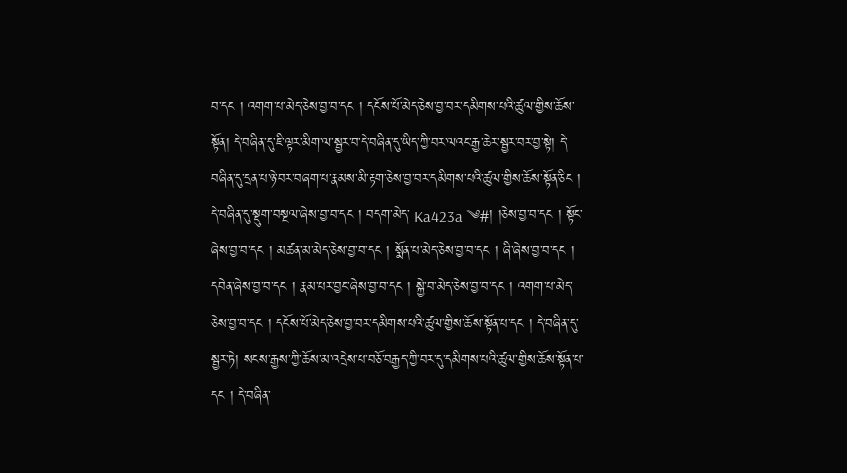བ་དང ། འགག་པ་མེད་ཅེས་བྱ་བ་དང ། དངོས་པོ་མེད་ཅེས་བྱ་བར་དམིགས་པའི་ཚུལ་གྱིས་ཆོས་སྟོན། དེ་བཞིན་དུ་ཇི་ལྟར་མིག་ལ་སྦྱར་བ་དེ་བཞིན་དུ་ཡིད་ཀྱི་བར་ལའང་རྒྱ་ཆེར་སྦྱར་བར་བྱ་སྟེ། དེ་བཞིན་དུ་དྲན་པ་ཉེ་བར་བཞག་པ་རྣམས་མི་རྟག་ཅེས་བྱ་བར་དམིགས་པའི་ཚུལ་གྱིས་ཆོས་སྟོན་ཅིང ། དེ་བཞིན་དུ་སྡུག་བསྔལ་ཞེས་བྱ་བ་དང ། བདག་མེད་ Ka423a ༄#། །ཅེས་བྱ་བ་དང ། སྟོང་ཞེས་བྱ་བ་དང ། མཚན་མ་མེད་ཅེས་བྱ་བ་དང ། སྨོན་པ་མེད་ཅེས་བྱ་བ་དང ། ཞི་ཞེས་བྱ་བ་དང ། དབེན་ཞེས་བྱ་བ་དང ། རྣམ་པར་བྱང་ཞེས་བྱ་བ་དང ། སྐྱེ་བ་མེད་ཅེས་བྱ་བ་དང ། འགག་པ་མེད་ཅེས་བྱ་བ་དང ། དངོས་པོ་མེད་ཅེས་བྱ་བར་དམིགས་པའི་ཚུལ་གྱིས་ཆོས་སྟོན་པ་དང ། དེ་བཞིན་དུ་སྦྱར་ཏེ། སངས་རྒྱས་ཀྱི་ཆོས་མ་འདྲེས་པ་བཅོ་བརྒྱད་ཀྱི་བར་དུ་དམིགས་པའི་ཚུལ་གྱིས་ཆོས་སྟོན་པ་དང ། དེ་བཞིན་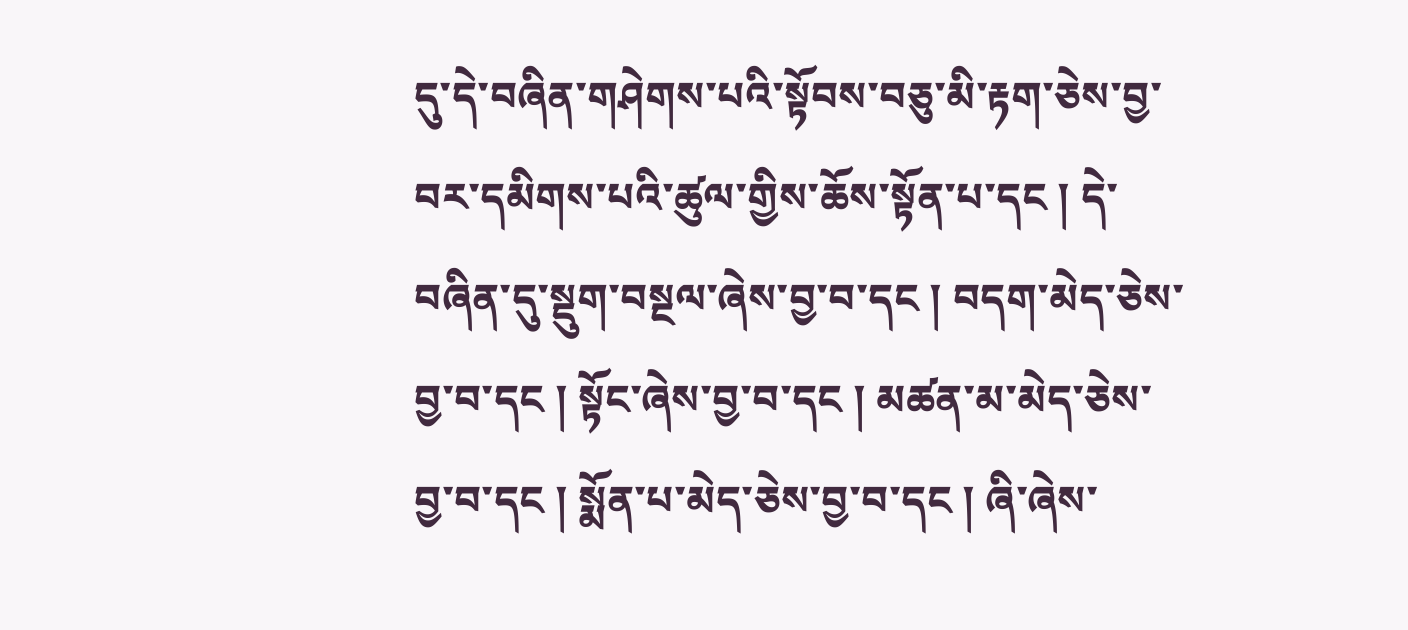དུ་དེ་བཞིན་གཤེགས་པའི་སྟོབས་བཅུ་མི་རྟག་ཅེས་བྱ་བར་དམིགས་པའི་ཚུལ་གྱིས་ཆོས་སྟོན་པ་དང ། དེ་བཞིན་དུ་སྡུག་བསྔལ་ཞེས་བྱ་བ་དང ། བདག་མེད་ཅེས་བྱ་བ་དང ། སྟོང་ཞེས་བྱ་བ་དང ། མཚན་མ་མེད་ཅེས་བྱ་བ་དང ། སྨོན་པ་མེད་ཅེས་བྱ་བ་དང ། ཞི་ཞེས་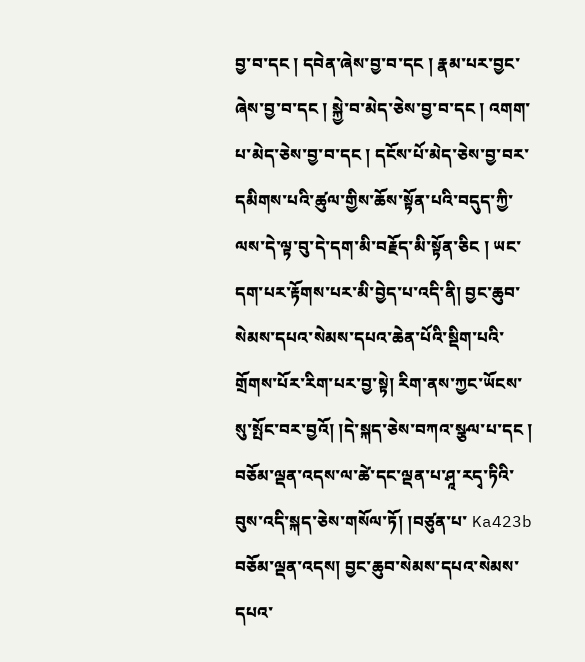བྱ་བ་དང ། དབེན་ཞེས་བྱ་བ་དང ། རྣམ་པར་བྱང་ཞེས་བྱ་བ་དང ། སྐྱེ་བ་མེད་ཅེས་བྱ་བ་དང ། འགག་པ་མེད་ཅེས་བྱ་བ་དང ། དངོས་པོ་མེད་ཅེས་བྱ་བར་དམིགས་པའི་ཚུལ་གྱིས་ཆོས་སྟོན་པའི་བདུད་ཀྱི་ལས་དེ་ལྟ་བུ་དེ་དག་མི་བརྗོད་མི་སྟོན་ཅིང ། ཡང་དག་པར་རྟོགས་པར་མི་བྱེད་པ་འདི་ནི། བྱང་ཆུབ་སེམས་དཔའ་སེམས་དཔའ་ཆེན་པོའི་སྡིག་པའི་གྲོགས་པོར་རིག་པར་བྱ་སྟེ། རིག་ནས་ཀྱང་ཡོངས་སུ་སྤོང་བར་བྱའོ། །དེ་སྐད་ཅེས་བཀའ་སྩལ་པ་དང ། བཅོམ་ལྡན་འདས་ལ་ཚེ་དང་ལྡན་པ་ཤཱ་རདྭ་ཏིའི་བུས་འདི་སྐད་ཅེས་གསོལ་ཏོ། །བཙུན་པ་ Ka423b བཅོམ་ལྡན་འདས། བྱང་ཆུབ་སེམས་དཔའ་སེམས་དཔའ་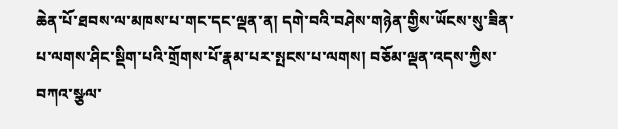ཆེན་པོ་ཐབས་ལ་མཁས་པ་གང་དང་ལྡན་ན། དགེ་བའི་བཤེས་གཉེན་གྱིས་ཡོངས་སུ་ཟིན་པ་ལགས་ཤིང་སྡིག་པའི་གྲོགས་པོ་རྣམ་པར་སྤངས་པ་ལགས། བཅོམ་ལྡན་འདས་ཀྱིས་བཀའ་སྩལ་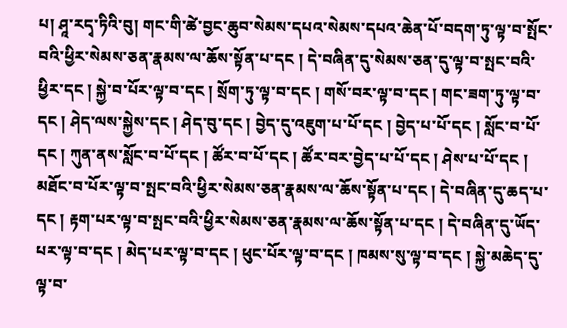པ། ཤཱ་རདྭ་ཏིའི་བུ། གང་གི་ཚེ་བྱང་ཆུབ་སེམས་དཔའ་སེམས་དཔའ་ཆེན་པོ་བདག་ཏུ་ལྟ་བ་སྤོང་བའི་ཕྱིར་སེམས་ཅན་རྣམས་ལ་ཆོས་སྟོན་པ་དང ། དེ་བཞིན་དུ་སེམས་ཅན་དུ་ལྟ་བ་སྤང་བའི་ཕྱིར་དང ། སྐྱེ་བ་པོར་ལྟ་བ་དང ། སྲོག་ཏུ་ལྟ་བ་དང ། གསོ་བར་ལྟ་བ་དང ། གང་ཟག་ཏུ་ལྟ་བ་དང ། ཤེད་ལས་སྐྱེས་དང ། ཤེད་བུ་དང ། བྱེད་དུ་འཇུག་པ་པོ་དང ། བྱེད་པ་པོ་དང ། སློང་བ་པོ་དང ། ཀུན་ནས་སློང་བ་པོ་དང ། ཚོར་བ་པོ་དང ། ཚོར་བར་བྱེད་པ་པོ་དང ། ཤེས་པ་པོ་དང ། མཐོང་བ་པོར་ལྟ་བ་སྤང་བའི་ཕྱིར་སེམས་ཅན་རྣམས་ལ་ཆོས་སྟོན་པ་དང ། དེ་བཞིན་དུ་ཆད་པ་དང ། རྟག་པར་ལྟ་བ་སྤང་བའི་ཕྱིར་སེམས་ཅན་རྣམས་ལ་ཆོས་སྟོན་པ་དང ། དེ་བཞིན་དུ་ཡོད་པར་ལྟ་བ་དང ། མེད་པར་ལྟ་བ་དང ། ཕུང་པོར་ལྟ་བ་དང ། ཁམས་སུ་ལྟ་བ་དང ། སྐྱེ་མཆེད་དུ་ལྟ་བ་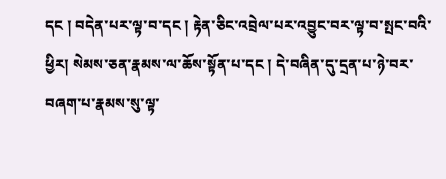དང ། བདེན་པར་ལྟ་བ་དང ། རྟེན་ཅིང་འབྲེལ་པར་འབྱུང་བར་ལྟ་བ་སྤང་བའི་ཕྱིར། སེམས་ཅན་རྣམས་ལ་ཆོས་སྟོན་པ་དང ། དེ་བཞིན་དུ་དྲན་པ་ཉེ་བར་བཞག་པ་རྣམས་སུ་ལྟ་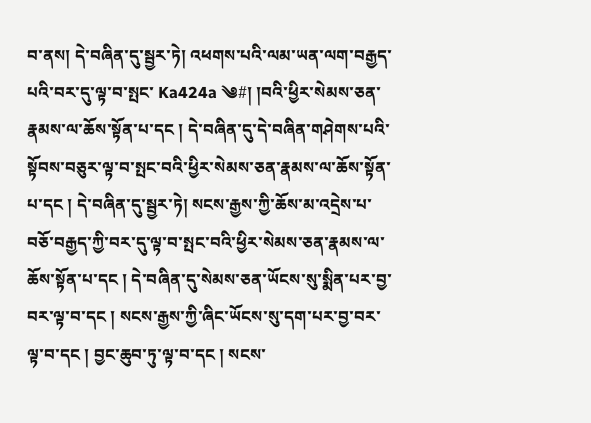བ་ནས། དེ་བཞིན་དུ་སྦྱར་ཏེ། འཕགས་པའི་ལམ་ཡན་ལག་བརྒྱད་པའི་བར་དུ་ལྟ་བ་སྤང་ Ka424a ༄#། །བའི་ཕྱིར་སེམས་ཅན་རྣམས་ལ་ཆོས་སྟོན་པ་དང ། དེ་བཞིན་དུ་དེ་བཞིན་གཤེགས་པའི་སྟོབས་བཅུར་ལྟ་བ་སྤང་བའི་ཕྱིར་སེམས་ཅན་རྣམས་ལ་ཆོས་སྟོན་པ་དང ། དེ་བཞིན་དུ་སྦྱར་ཏེ། སངས་རྒྱས་ཀྱི་ཆོས་མ་འདྲེས་པ་བཅོ་བརྒྱད་ཀྱི་བར་དུ་ལྟ་བ་སྤང་བའི་ཕྱིར་སེམས་ཅན་རྣམས་ལ་ཆོས་སྟོན་པ་དང ། དེ་བཞིན་དུ་སེམས་ཅན་ཡོངས་སུ་སྨིན་པར་བྱ་བར་ལྟ་བ་དང ། སངས་རྒྱས་ཀྱི་ཞིང་ཡོངས་སུ་དག་པར་བྱ་བར་ལྟ་བ་དང ། བྱང་ཆུབ་ཏུ་ལྟ་བ་དང ། སངས་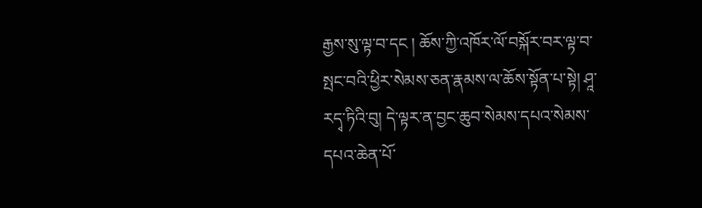རྒྱས་སུ་ལྟ་བ་དང ། ཆོས་ཀྱི་འཁོར་ལོ་བསྐོར་བར་ལྟ་བ་སྤང་བའི་ཕྱིར་སེམས་ཅན་རྣམས་ལ་ཆོས་སྟོན་པ་སྟེ། ཤཱ་རདྭ་ཏིའི་བུ། དེ་ལྟར་ན་བྱང་ཆུབ་སེམས་དཔའ་སེམས་དཔའ་ཆེན་པོ་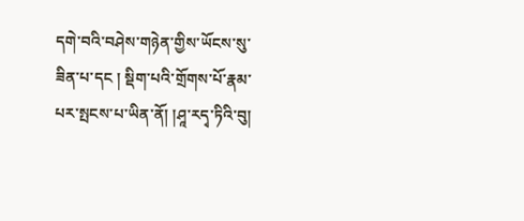དགེ་བའི་བཤེས་གཉེན་གྱིས་ཡོངས་སུ་ཟིན་པ་དང ། སྡིག་པའི་གྲོགས་པོ་རྣམ་པར་སྤངས་པ་ཡིན་ནོ། །ཤཱ་རདྭ་ཏིའི་བུ།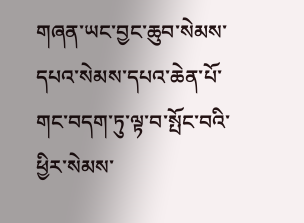གཞན་ཡང་བྱང་ཆུབ་སེམས་དཔའ་སེམས་དཔའ་ཆེན་པོ་གང་བདག་ཏུ་ལྟ་བ་སྤོང་བའི་ཕྱིར་སེམས་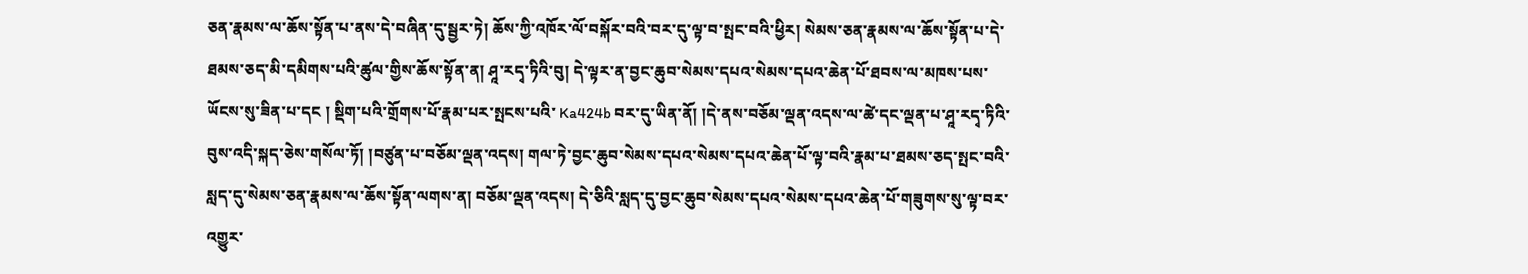ཅན་རྣམས་ལ་ཆོས་སྟོན་པ་ནས་དེ་བཞིན་དུ་སྦྱར་ཏེ། ཆོས་ཀྱི་འཁོར་ལོ་བསྐོར་བའི་བར་དུ་ལྟ་བ་སྤང་བའི་ཕྱིར། སེམས་ཅན་རྣམས་ལ་ཆོས་སྟོན་པ་དེ་ཐམས་ཅད་མི་དམིགས་པའི་ཚུལ་གྱིས་ཆོས་སྟོན་ན། ཤཱ་རདྭ་ཏིའི་བུ། དེ་ལྟར་ན་བྱང་ཆུབ་སེམས་དཔའ་སེམས་དཔའ་ཆེན་པོ་ཐབས་ལ་མཁས་པས་ཡོངས་སུ་ཟིན་པ་དང ། སྡིག་པའི་གྲོགས་པོ་རྣམ་པར་སྤངས་པའི་ Ka424b བར་དུ་ཡིན་ནོ། །དེ་ནས་བཅོམ་ལྡན་འདས་ལ་ཚེ་དང་ལྡན་པ་ཤཱ་རདྭ་ཏིའི་བུས་འདི་སྐད་ཅེས་གསོལ་ཏོ། །བཙུན་པ་བཅོམ་ལྡན་འདས། གལ་ཏེ་བྱང་ཆུབ་སེམས་དཔའ་སེམས་དཔའ་ཆེན་པོ་ལྟ་བའི་རྣམ་པ་ཐམས་ཅད་སྤང་བའི་སླད་དུ་སེམས་ཅན་རྣམས་ལ་ཆོས་སྟོན་ལགས་ན། བཅོམ་ལྡན་འདས། དེ་ཅིའི་སླད་དུ་བྱང་ཆུབ་སེམས་དཔའ་སེམས་དཔའ་ཆེན་པོ་གཟུགས་སུ་ལྟ་བར་འགྱུར་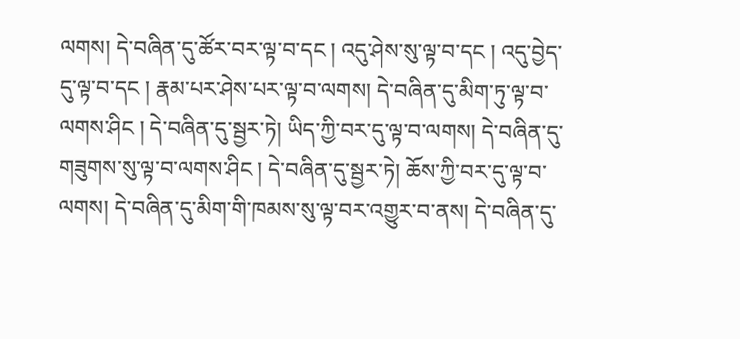ལགས། དེ་བཞིན་དུ་ཚོར་བར་ལྟ་བ་དང ། འདུ་ཤེས་སུ་ལྟ་བ་དང ། འདུ་བྱེད་དུ་ལྟ་བ་དང ། རྣམ་པར་ཤེས་པར་ལྟ་བ་ལགས། དེ་བཞིན་དུ་མིག་ཏུ་ལྟ་བ་ལགས་ཤིང ། དེ་བཞིན་དུ་སྦྱར་ཏེ། ཡིད་ཀྱི་བར་དུ་ལྟ་བ་ལགས། དེ་བཞིན་དུ་གཟུགས་སུ་ལྟ་བ་ལགས་ཤིང ། དེ་བཞིན་དུ་སྦྱར་ཏེ། ཆོས་ཀྱི་བར་དུ་ལྟ་བ་ལགས། དེ་བཞིན་དུ་མིག་གི་ཁམས་སུ་ལྟ་བར་འགྱུར་བ་ནས། དེ་བཞིན་དུ་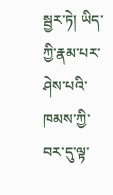སྦྱར་ཏེ། ཡིད་ཀྱི་རྣམ་པར་ཤེས་པའི་ཁམས་ཀྱི་བར་དུ་ལྟ་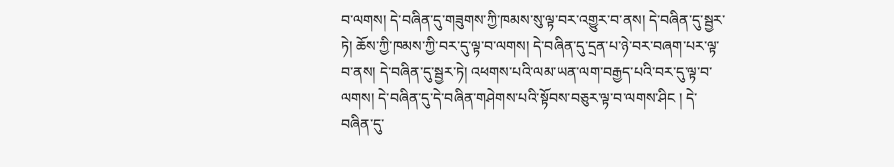བ་ལགས། དེ་བཞིན་དུ་གཟུགས་ཀྱི་ཁམས་སུ་ལྟ་བར་འགྱུར་བ་ནས། དེ་བཞིན་དུ་སྦྱར་ཏེ། ཆོས་ཀྱི་ཁམས་ཀྱི་བར་དུ་ལྟ་བ་ལགས། དེ་བཞིན་དུ་དྲན་པ་ཉེ་བར་བཞག་པར་ལྟ་བ་ནས། དེ་བཞིན་དུ་སྦྱར་ཏེ། འཕགས་པའི་ལམ་ཡན་ལག་བརྒྱད་པའི་བར་དུ་ལྟ་བ་ལགས། དེ་བཞིན་དུ་དེ་བཞིན་གཤེགས་པའི་སྟོབས་བཅུར་ལྟ་བ་ལགས་ཤིང ། དེ་བཞིན་དུ་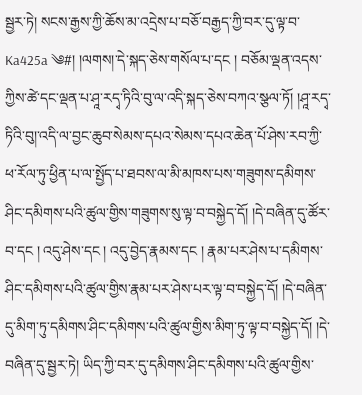སྦྱར་ཏེ། སངས་རྒྱས་ཀྱི་ཆོས་མ་འདྲེས་པ་བཅོ་བརྒྱད་ཀྱི་བར་དུ་ལྟ་བ་ Ka425a ༄#། །ལགས།་དེ་སྐད་ཅེས་གསོལ་པ་དང ། བཅོམ་ལྡན་འདས་ཀྱིས་ཚེ་དང་ལྡན་པ་ཤཱ་རདྭ་ཏིའི་བུ་ལ་འདི་སྐད་ཅེས་བཀའ་སྩལ་ཏོ། །ཤཱ་རདྭ་ཏིའི་བུ།་འདི་ལ་བྱང་ཆུབ་སེམས་དཔའ་སེམས་དཔའ་ཆེན་པོ་ཤེས་རབ་ཀྱི་ཕ་རོལ་ཏུ་ཕྱིན་པ་ལ་སྤྱོད་པ་ཐབས་ལ་མི་མཁས་པས་གཟུགས་དམིགས་ཤིང་དམིགས་པའི་ཚུལ་གྱིས་གཟུགས་སུ་ལྟ་བ་བསྐྱེད་དོ། །དེ་བཞིན་དུ་ཚོར་བ་དང ། འདུ་ཤེས་དང ། འདུ་བྱེད་རྣམས་དང ། རྣམ་པར་ཤེས་པ་དམིགས་ཤིང་དམིགས་པའི་ཚུལ་གྱིས་རྣམ་པར་ཤེས་པར་ལྟ་བ་བསྐྱེད་དོ། །དེ་བཞིན་དུ་མིག་ཏུ་དམིགས་ཤིང་དམིགས་པའི་ཚུལ་གྱིས་མིག་ཏུ་ལྟ་བ་བསྐྱེད་དོ། །དེ་བཞིན་དུ་སྦྱར་ཏེ། ཡིད་ཀྱི་བར་དུ་དམིགས་ཤིང་དམིགས་པའི་ཚུལ་གྱིས་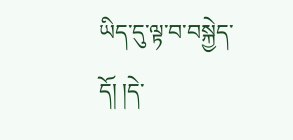ཡིད་དུ་ལྟ་བ་བསྐྱེད་དོ། །དེ་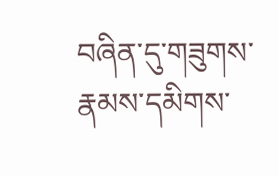བཞིན་དུ་གཟུགས་རྣམས་དམིགས་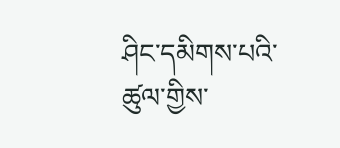ཤིང་དམིགས་པའི་ཚུལ་གྱིས་